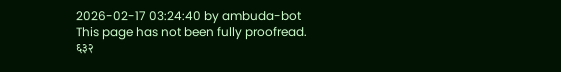2026-02-17 03:24:40 by ambuda-bot
This page has not been fully proofread.
६३२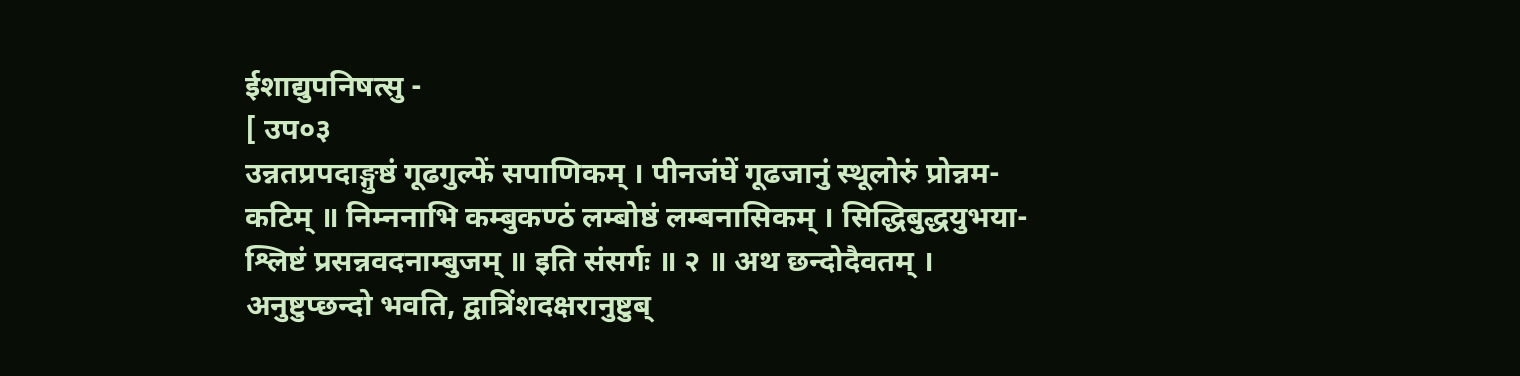ईशाद्युपनिषत्सु -
[ उप०३
उन्नतप्रपदाङ्गुष्ठं गूढगुल्फें सपाणिकम् । पीनजंघें गूढजानुं स्थूलोरुं प्रोन्नम-
कटिम् ॥ निम्ननाभि कम्बुकण्ठं लम्बोष्ठं लम्बनासिकम् । सिद्धिबुद्धयुभया-
श्लिष्टं प्रसन्नवदनाम्बुजम् ॥ इति संसर्गः ॥ २ ॥ अथ छन्दोदैवतम् ।
अनुष्टुप्छन्दो भवति, द्वात्रिंशदक्षरानुष्टुब्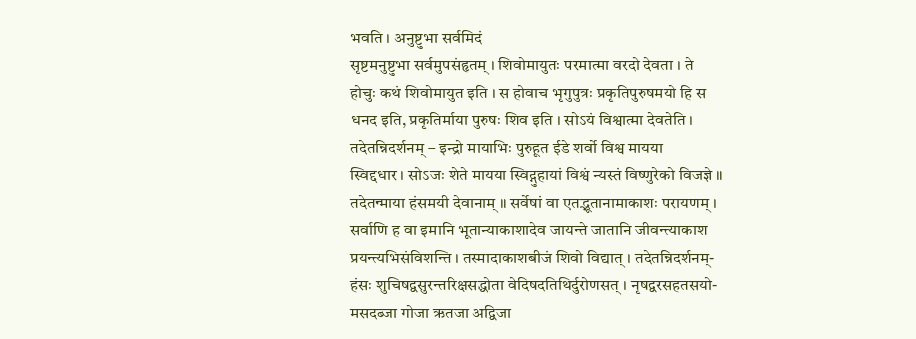भवति । अनुष्टुभा सर्वमिदं
सृष्टमनुष्टुभा सर्वमुपसंहृतम् । शिवोमायुतः परमात्मा वरदो देवता । ते
होचुः कथं शिवोमायुत इति । स होवाच भृगुपुत्रः प्रकृतिपुरुषमयो हि स
धनद इति, प्रकृतिर्माया पुरुषः शिव इति । सोऽयं विश्वात्मा देवतेति ।
तदेतन्निदर्शनम् – इन्द्रो मायाभिः पुरुहूत ईडे शर्वो विश्व मायया
स्विद्दधार । सोऽजः शेते मायया स्विद्गुहायां विश्वं न्यस्तं विष्णुरेको विजज्ञे ॥
तदेतन्माया हंसमयी देवानाम् ॥ सर्वेषां वा एतद्भूतानामाकाशः परायणम् ।
सर्वाणि ह वा इमानि भूतान्याकाशादेव जायन्ते जातानि जीवन्त्याकाश
प्रयन्त्यभिसंविशन्ति । तस्मादाकाशबीजं शिवो विद्यात् । तदेतन्निदर्शनम्-
हंसः शुचिषद्वसुरन्तरिक्षसद्धोता वेदिषदतिथिर्दुरोणसत् । नृषद्वरसहतसयो-
मसदब्जा गोजा ऋतजा अद्विजा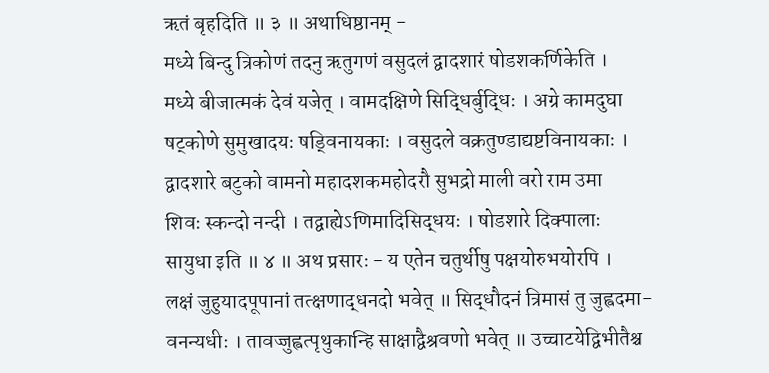ऋतं बृहदिति ॥ ३ ॥ अथाधिष्ठानम् -
मध्ये बिन्दु त्रिकोणं तदनु ऋतुगणं वसुदलं द्वादशारं षोडशकर्णिकेति ।
मध्ये बीजात्मकं देवं यजेत् । वामदक्षिणे सिद्धिर्बुद्धिः । अग्रे कामदुघा
षट्कोणे सुमुखादयः षड्विनायकाः । वसुदले वक्रतुण्डाद्यष्टविनायकाः ।
द्वादशारे बटुको वामनो महादशकमहोदरौ सुभद्रो माली वरो राम उमा
शिवः स्कन्दो नन्दी । तद्वाह्येऽणिमादिसिद्धयः । षोडशारे दिक्पालाः
सायुधा इति ॥ ४ ॥ अथ प्रसारः - य एतेन चतुर्थीषु पक्षयोरुभयोरपि ।
लक्षं जुहुयादपूपानां तत्क्षणाद्धनदो भवेत् ॥ सिद्धौदनं त्रिमासं तु जुह्वदमा-
वनन्यधीः । तावज्जुह्वत्पृथुकान्हि साक्षाद्वैश्रवणो भवेत् ॥ उच्चाटयेद्विभीतैश्च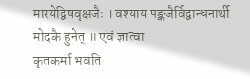मारयेद्विषवृक्षजैः । वश्याय पङ्कजैर्विद्वान्धनार्थी मोदकै हुनेत् ॥ एवं ज्ञात्वा
कृतकर्मा भवति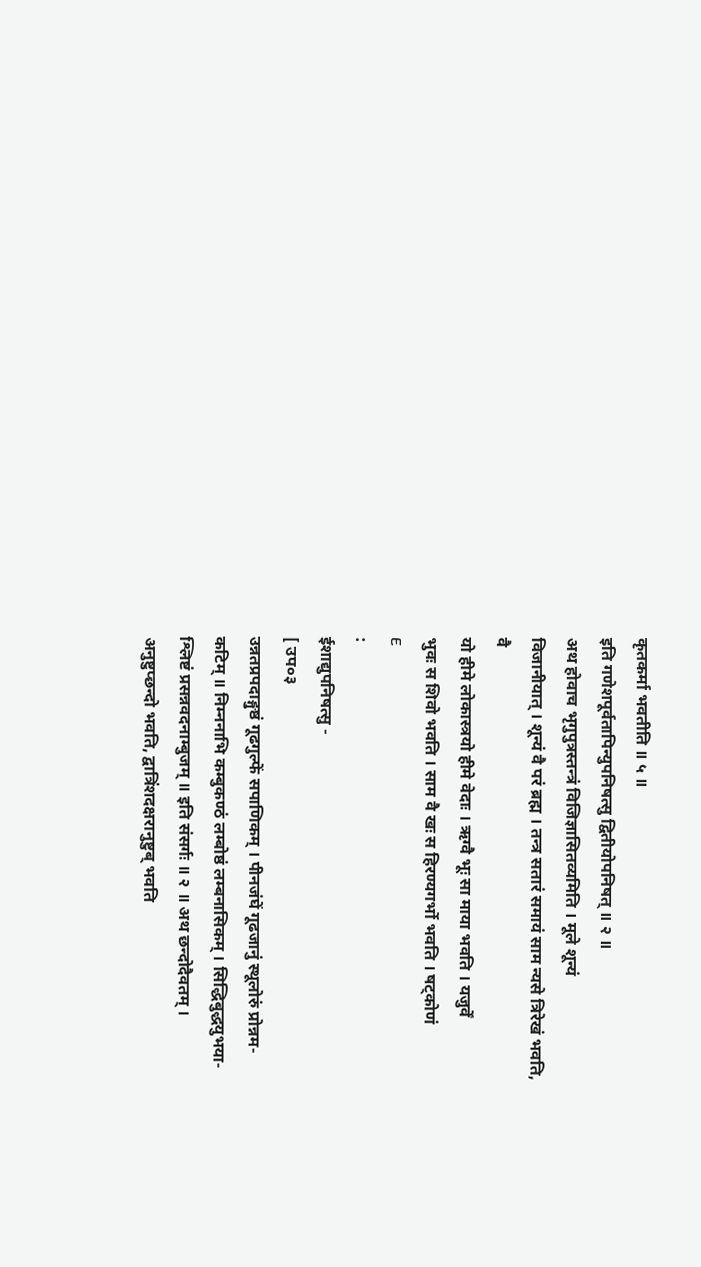कृतकर्मा भवतीति ॥ ५ ॥
इति गणेशपूर्वतापिन्युपनिषत्सु द्वितीयोपनिषत् ॥ २ ॥
अथ होवाच भृगुपुत्रस्तन्त्रं विजिज्ञासितव्यमिति । मूले शून्यं
विजानीयात् । शून्यं वै परं ब्रह्म । तन्त्र सतारं समायं साम न्यसे त्रिरेखं भवति,
वै
यो हीमे लोकास्त्रयो हीमे वेदाः । ऋग्वै भूः सा माया भवति । यजुर्वें
भुवः स शिवो भवति । साम वै खः स हिरण्यगर्भो भवति । षट्कोणं
E
:
ईशाद्युपनिषत्सु -
[ उप०३
उन्नतप्रपदाङ्गुष्ठं गूढगुल्फें सपाणिकम् । पीनजंघें गूढजानुं स्थूलोरुं प्रोन्नम-
कटिम् ॥ निम्ननाभि कम्बुकण्ठं लम्बोष्ठं लम्बनासिकम् । सिद्धिबुद्धयुभया-
श्लिष्टं प्रसन्नवदनाम्बुजम् ॥ इति संसर्गः ॥ २ ॥ अथ छन्दोदैवतम् ।
अनुष्टुप्छन्दो भवति, द्वात्रिंशदक्षरानुष्टुब् भवति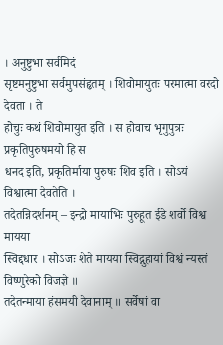। अनुष्टुभा सर्वमिदं
सृष्टमनुष्टुभा सर्वमुपसंहृतम् । शिवोमायुतः परमात्मा वरदो देवता । ते
होचुः कथं शिवोमायुत इति । स होवाच भृगुपुत्रः प्रकृतिपुरुषमयो हि स
धनद इति, प्रकृतिर्माया पुरुषः शिव इति । सोऽयं विश्वात्मा देवतेति ।
तदेतन्निदर्शनम् – इन्द्रो मायाभिः पुरुहूत ईडे शर्वो विश्व मायया
स्विद्दधार । सोऽजः शेते मायया स्विद्गुहायां विश्वं न्यस्तं विष्णुरेको विजज्ञे ॥
तदेतन्माया हंसमयी देवानाम् ॥ सर्वेषां वा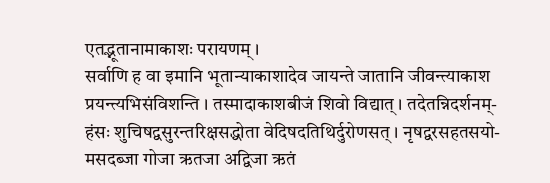एतद्भूतानामाकाशः परायणम् ।
सर्वाणि ह वा इमानि भूतान्याकाशादेव जायन्ते जातानि जीवन्त्याकाश
प्रयन्त्यभिसंविशन्ति । तस्मादाकाशबीजं शिवो विद्यात् । तदेतन्निदर्शनम्-
हंसः शुचिषद्वसुरन्तरिक्षसद्धोता वेदिषदतिथिर्दुरोणसत् । नृषद्वरसहतसयो-
मसदब्जा गोजा ऋतजा अद्विजा ऋतं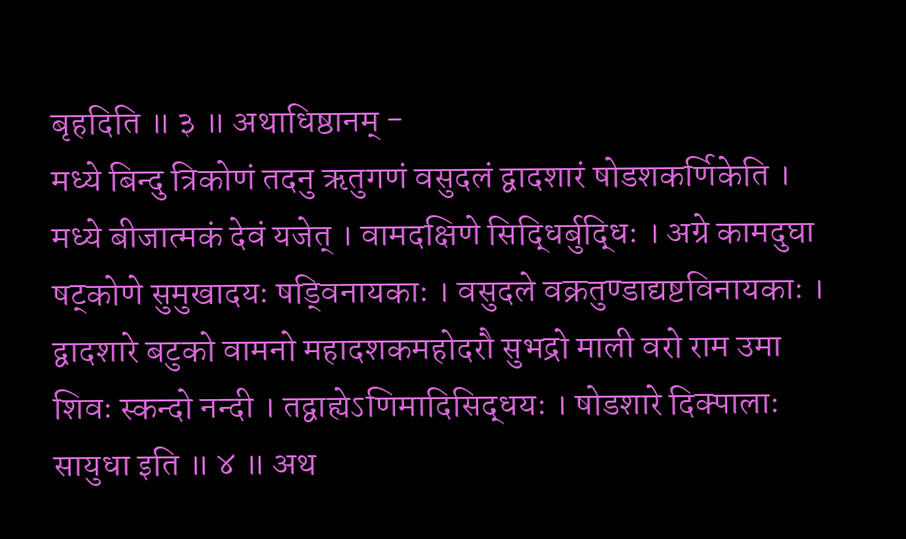बृहदिति ॥ ३ ॥ अथाधिष्ठानम् -
मध्ये बिन्दु त्रिकोणं तदनु ऋतुगणं वसुदलं द्वादशारं षोडशकर्णिकेति ।
मध्ये बीजात्मकं देवं यजेत् । वामदक्षिणे सिद्धिर्बुद्धिः । अग्रे कामदुघा
षट्कोणे सुमुखादयः षड्विनायकाः । वसुदले वक्रतुण्डाद्यष्टविनायकाः ।
द्वादशारे बटुको वामनो महादशकमहोदरौ सुभद्रो माली वरो राम उमा
शिवः स्कन्दो नन्दी । तद्वाह्येऽणिमादिसिद्धयः । षोडशारे दिक्पालाः
सायुधा इति ॥ ४ ॥ अथ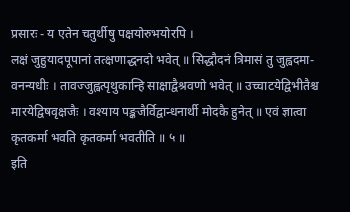प्रसारः - य एतेन चतुर्थीषु पक्षयोरुभयोरपि ।
लक्षं जुहुयादपूपानां तत्क्षणाद्धनदो भवेत् ॥ सिद्धौदनं त्रिमासं तु जुह्वदमा-
वनन्यधीः । तावज्जुह्वत्पृथुकान्हि साक्षाद्वैश्रवणो भवेत् ॥ उच्चाटयेद्विभीतैश्च
मारयेद्विषवृक्षजैः । वश्याय पङ्कजैर्विद्वान्धनार्थी मोदकै हुनेत् ॥ एवं ज्ञात्वा
कृतकर्मा भवति कृतकर्मा भवतीति ॥ ५ ॥
इति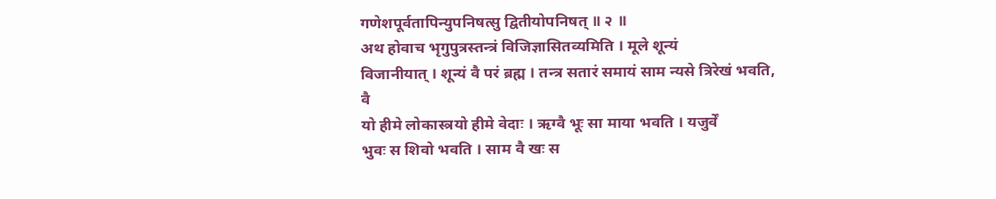गणेशपूर्वतापिन्युपनिषत्सु द्वितीयोपनिषत् ॥ २ ॥
अथ होवाच भृगुपुत्रस्तन्त्रं विजिज्ञासितव्यमिति । मूले शून्यं
विजानीयात् । शून्यं वै परं ब्रह्म । तन्त्र सतारं समायं साम न्यसे त्रिरेखं भवति,
वै
यो हीमे लोकास्त्रयो हीमे वेदाः । ऋग्वै भूः सा माया भवति । यजुर्वें
भुवः स शिवो भवति । साम वै खः स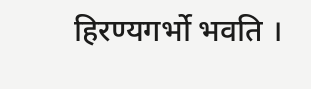हिरण्यगर्भो भवति ।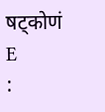षट्कोणं
E
: